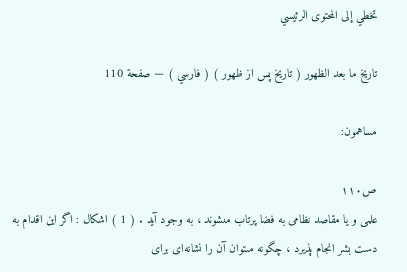تخطي إلى المحتوى الرئيسي

تاريخ ما بعد الظهور ( تاريخ پس از ظهور ) ( فارسي ) — صفحة 110

مساهمون:

ص١١٠
علمى و يا مقاصد نظامى به فضا پرتاب مىشوند ، به وجود آيد . ( 1 ) اشكال : اگر اين اقدام به دست بشر انجام پذيرد ، چگونه مىتوان آن را نشانه‌اى براى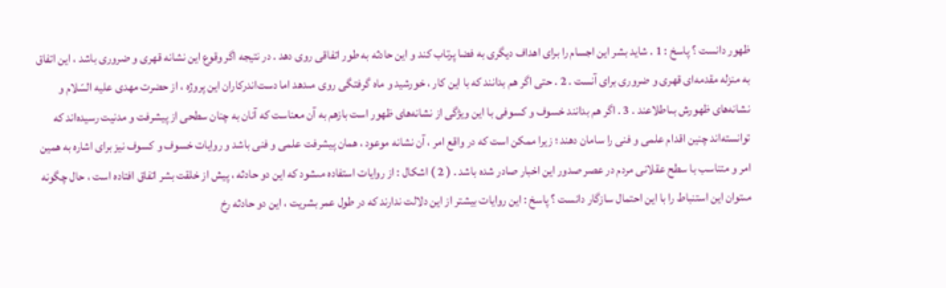ظهور دانست ؟ پاسخ : 1 . شايد بشر اين اجسام را براى اهداف ديگرى به فضا پرتاب كند و اين حادثه به طور اتفاقى روى دهد . در نتيجه اگر وقوع اين نشانه قهرى و ضرورى باشد ، اين اتفاق به منزله مقدمه‌اى قهرى و ضرورى براى آنست . 2 . حتى اگر هم بدانند كه با اين كار ، خورشيد و ماه گرفتگى روى مىدهد اما دست‌اندركاران اين پروژه ، از حضرت مهدى عليه السّلام و نشانه‌هاى ظهورش بىاطلاعند . 3 . اگر هم بدانند خسوف و كسوفى با اين ويژگى از نشانه‌هاى ظهور است بازهم به آن معناست كه آنان به چنان سطحى از پيشرفت و مدنيت رسيده‌اند كه توانسته‌اند چنين اقدام علمى و فنى را سامان دهند ؛ زيرا ممكن است كه در واقع امر ، آن نشانه موعود ، همان پيشرفت علمى و فنى باشد و روايات خسوف و كسوف نيز براى اشاره به همين امر و متناسب با سطح عقلانى مردم در عصر صدور اين اخبار صادر شده باشد . ( 2 ) اشكال : از روايات استفاده مىشود كه اين دو حادثه ، پيش از خلقت بشر اتفاق افتاده است ، حال چگونه مىتوان اين استنباط را با اين احتمال سازگار دانست ؟ پاسخ : اين روايات بيشتر از اين دلالت ندارند كه در طول عمر بشريت ، اين دو حادثه رخ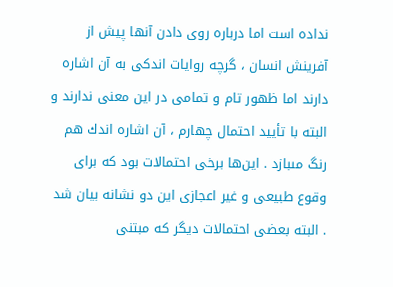نداده است اما درباره روى دادن آنها پيش از آفرينش انسان ، گرچه روايات اندكى به آن اشاره دارند اما ظهور تام و تمامى در اين معنى ندارند و البته با تأييد احتمال چهارم ، آن اشاره اندك هم رنگ مىبازد . اين‌ها برخى احتمالات بود كه براى وقوع طبيعى و غير اعجازى اين دو نشانه بيان شد . البته بعضى احتمالات ديگر كه مبتنى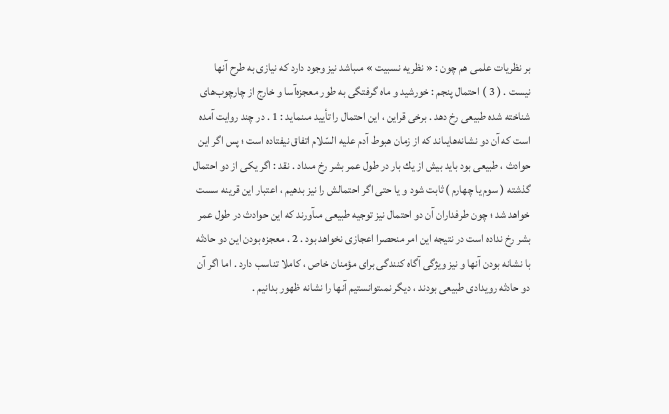بر نظريات علمى هم چون : « نظريه نسبيت » مىباشد نيز وجود دارد كه نيازى به طرح آنها نيست . ( 3 ) احتمال پنجم : خورشيد و ماه گرفتگى به طور معجزه‌آسا و خارج از چارچوب‌هاى شناخته شده طبيعى رخ دهد . برخى قراين ، اين احتمال را تأييد مىنمايد : 1 . در چند روايت آمده است كه آن دو نشانه‌هايىاند كه از زمان هبوط آدم عليه السّلام اتفاق نيفتاده است ؛ پس اگر اين حوادث ، طبيعى بود بايد بيش از يك بار در طول عمر بشر رخ مىداد . نقد : اگر يكى از دو احتمال گذشته ( سوم يا چهارم ) ثابت شود و يا حتى اگر احتمالش را نيز بدهيم ، اعتبار اين قرينه سست خواهد شد ؛ چون طرفداران آن دو احتمال نيز توجيه طبيعى مىآورند كه اين حوادث در طول عمر بشر رخ نداده است در نتيجه اين امر منحصرا اعجازى نخواهد بود . 2 . معجزه بودن اين دو حادثه با نشانه بودن آنها و نيز ويژگى آگاه كنندگى براى مؤمنان خاص ، كاملا تناسب دارد . اما اگر آن دو حادثه رويدادى طبيعى بودند ، ديگر نمىتوانستيم آنها را نشانه ظهور بدانيم .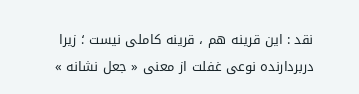نقد : اين قرينه هم ، قرينه كاملى نيست ؛ زيرا دربردارنده نوعى غفلت از معنى « جعل نشانه »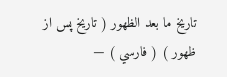تاريخ ما بعد الظهور ( تاريخ پس از ظهور ) ( فارسي ) —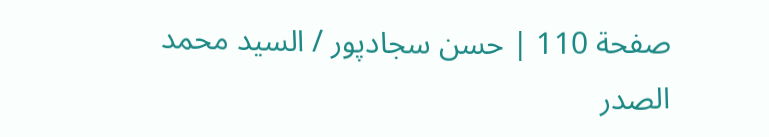صفحة 110 | حسن سجادپور / السيد محمد الصدر